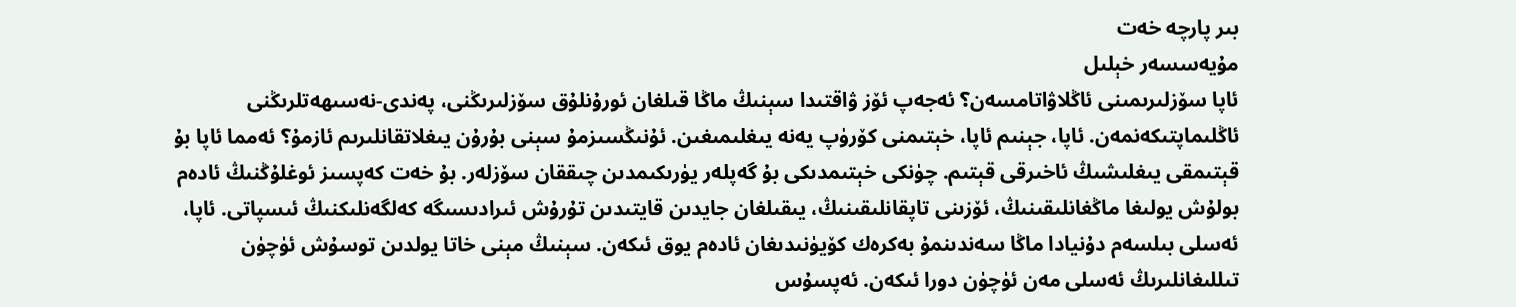بىر پارچە خەت
مۇيەسسەر خېلىل
ئاپا سۆزلىرىمىنى ئاڭلاۋاتامسەن؟ ئەجەپ ئۆز ۋاقتىدا سېنىڭ ماڭا قىلغان ئورۇنلۇق سۆزلىرىڭنى، پەندى-نەسىھەتلرىڭنى ئاڭلىماپتىكەنمەن. ئاپا، جېنىم ئاپا، خېتىمنى كۆرۈپ يەنە يىغلىمىغىن. ئۇنىڭسىزمۇ سېنى بۇرۇن يىغلاتقانلىرىم ئازمۇ؟ ئەمما ئاپا بۇ قېتىمقى يىغلىشىڭ ئاخىرقى قېتىم. چۈنكى خېتىمدىكى بۇ گەپلەر يۈرىكىمدىن چىققان سۆزلەر. بۇ خەت كەپسىز ئوغلۇڭنىڭ ئادەم بولۇش يولىغا ماڭغانلىقىنىڭ، ئۆزىنى تاپقانلىقىنىڭ، يىقىلغان جايدىن قايتىدىن تۇرۇش ئىرادىسىگە كەلگەنلىكنىڭ ئىسپاتى. ئاپا، ئەسلى بىلسەم دۇنيادا ماڭا سەندىنمۇ بەكرەك كۆيۈنىدىغان ئادەم يوق ئىكەن. سېنىڭ مېنى خاتا يولدىن توسۇش ئۈچۈن تىللىغانلىرىڭ ئەسلى مەن ئۈچۈن دورا ئىكەن. ئەپسۇس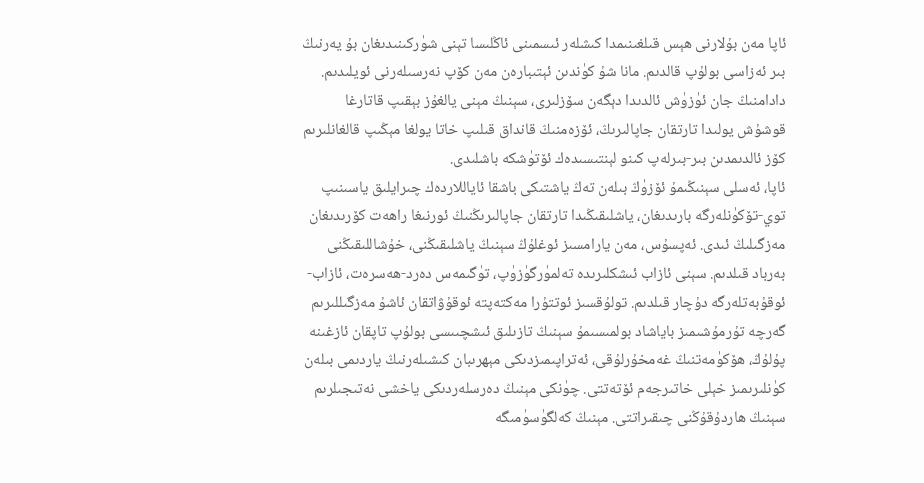ئاپا مەن بۇلارنى ھېس قىلغىنىمدا كىشلەر ئىسمىنى ئاڭلىسا تېنى شۈركىنىدىغان بۇ يەرنىڭ بىر ئەزاسى بولۇپ قالدىم. مانا شۇ كۈندىن ئېتىبارەن مەن كۆپ نەرسىلەرنى ئويلىدىم. دادامنىڭ جان ئۈزۈش ئالدىدا دېگەن سۆزلىرى، سېنىڭ مېنى يالغۇز بېقىپ قاتارغا قوشۇش يولىدا تارتقان جاپالىرىڭ، ئۆزەمنىڭ قانداق قىلىپ خاتا يولغا مېڭىپ قالغانلىرىم كۆز ئالدىمدىن بىر-بىرلەپ كىنو لېنتىسىدەك ئۆتۈشكە باشلىدى.
ئاپا، ئەسلى سېنىڭىمۇ ئۆزۈڭ بىلەن تەڭ ياشتىكى باشقا ئاياللاردەك چىرايلىق ياسىنىپ توي-تۆكۈنلەرگە بارىدىغان، ياشلىقىڭىدا تارتقان جاپالىرىڭنىڭ ئورنىغا راھەت كۆرىدىغان مەزگىلىڭ ئىدى. ئەپسۇس، مەن يارامسىز ئوغلۇڭ سېنىڭ ياشلىقىڭنى، خۇشاللىقىڭنى بەرباد قىلدىم. سېنى ئازاب ئىشكلىرىدە تەلمۈرگۈزۈپ، تۈگىمەس دەرد-ھەسرەت، ئازاب-ئوقۇبەتلەرگە دۇچار قىلدىم. تولۇقسىز ئوتتۇرا مەكتەپتە ئوقۇۋاتقان ئاشۇ مەزگىللىرىم گەرچە تۇرمۇشىمىز باياشاد بولمىسىمۇ سېنىڭ تازىلىق ئىشچىىسى بولۇپ تاپقان ئازغىنە پۇلۇڭ، ھۆكۈمەتنىڭ غەمخۇرلۇقى، ئەتراپىمىزدىكى مېھرىبان كىشىلەرنىڭ ياردىمى بىلەن كۈنلىرىمىز خېلى خاتىرجەم ئۆتەتتى. چۈنكى مېنىڭ دەرسلەردىكى ياخشى نەتىجىلرىم سېنىڭ ھاردۇقۇڭنى چىقىراتتى. مېنىڭ كەلگۈسۈمىگە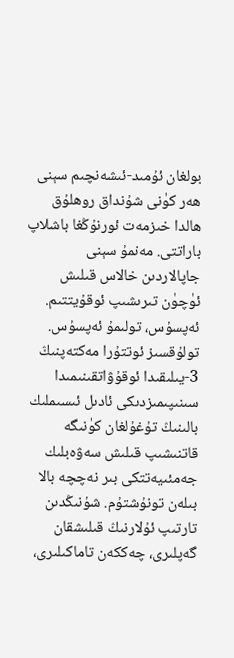بولغان ئۇمىد-ئىشەنچىم سېنى ھەر كۈنى شۇنداق روھلۇق ھالدا خىزمەت ئورنۇڭغا باشلاپ باراتتى. مەنمۇ سېنى جاپالاردىن خالاس قىلىش ئۈچۈن تىرىشىپ ئوقۇيتتىم.
ئەپسۇس، تولىمۇ ئەپسۇس. تولۇقسىز ئوتتۇرا مەكتەپنىڭ 3-يىلىقىدا ئوقۇۋاتقىنىمىدا سىنىپىمىزدىكى ئادىل ئىسىملىك بالىنىڭ تۇغۇلغان كۈنىگە قاتنىشىپ قىلىش سەۋەبلىك جەمئىيەتتكى بىر نەچچە بالا بىلەن تونۇشتۇم. شۇنىڭدىن تارتىپ ئۇلارنىڭ قىلىشقان گەپلىرى، چەككەن تاماكىلىرى،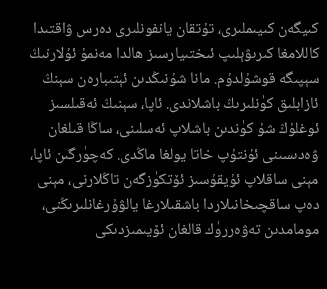كىيگەن كىيىملىرى، تۇتقان يانفونلىرى دەرس ۋاقتىدا كاللامغا كىرىۋېلىپ ئىختىيارسىز ھالدا مەنمۇ ئۇلارنىڭ سېپىگە قوشۇلدۇم. مانا شۇنىڭدىن ئېتىبارەن سېنڭ ئازابلىق كۈنلىرىڭ باشلاندى. ئاپا، سېنىڭ ئەقىلسىز ئوغلۇڭ شۇ كۈندىن باشلاپ ئەسلىنى، ساڭا قىلغان ۋەدىسىنى ئۇنتۇپ خاتا يولغا ماڭدى. كەچۈرگىن ئاپا، مېنى ساقلاپ ئۇيقۇسىز ئۆتكۈزگەن تاڭلارنى، مېنى دەپ ساقچىخانىلاردا باشقىلارغا يالۋۇرغانلىرىڭنى، مومامدىن تەۋەررۈك قالغان ئۆيىمىزدىكى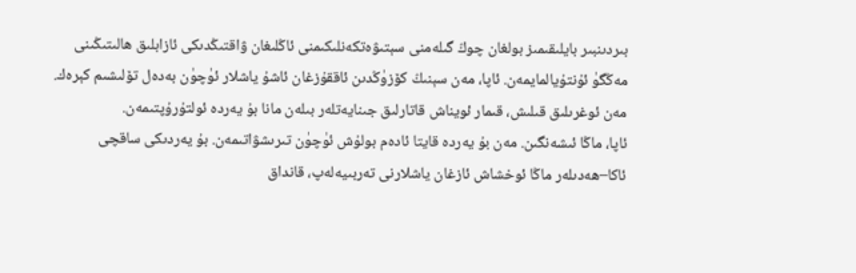بىردىنبىر بايلىقىمىز بولغان چوڭ گىلەمنى سېتىۋەتكەنلىكىمنى ئاڭلىغان ۋاقتىڭدىكى ئازابلىق ھالىتىڭىنى مەڭگۈ ئۇنتۇيالمايمەن. ئاپا، مەن سېنىڭ كۆزۈڭدىن ئاققۇزغان ئاشۇ ياشلار ئۈچۈن بەدەل تۆلىشىم كېرەك. مەن ئوغرىلىق قىلىش، قىمار ئويناش قاتارلىق جىنايەتلەر بىلەن مانا بۇ يەردە ئولتۇرۇپتىمەن.
ئاپا، ماڭا ئىشەنگىن. مەن بۇ يەردە قايتا ئادەم بولۇش ئۈچۈن تىرىشۋاتىمەن. بۇ يەردىكى ساقچى ئاكا–ھەدىلەر ماڭا ئوخشاش ئازغان ياشلارنى تەربىيەلەپ، قانداق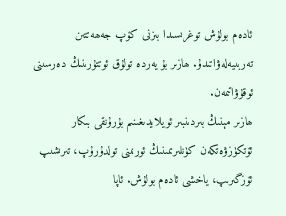ئادەم بولۇش توغرىسىدا بىزنى كۆپ جەھەتتىن تەربىيەلەۋاتىدۇ. ھازىر بۇ يەردە تولۇق ئوتتۇرىنىڭ دەرسىنى ئوقۇۋاتىمەن.
ھازىر مېنىڭ بىردىنبىر ئويلايدىغىنىم بۇرۇنقى بىكار ئۆتكۈزۋەتكەن كۈنلىرىمىنىڭ ئورنىنى تولدۇرۇپ، تىرىشىپ ئۆزگىرىپ، ياخشى ئادەم بولۇش. ئاپا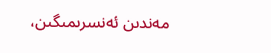مەندىن ئەنسرىمىگىن،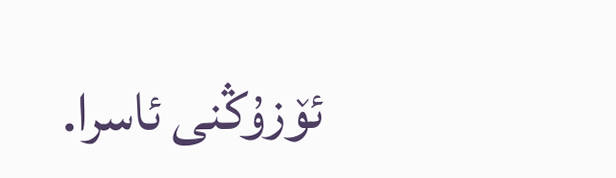ئۆزۇڭنى ئاسرا.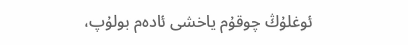ئوغلۇڭ چوقۇم ياخشى ئادەم بولۇپ،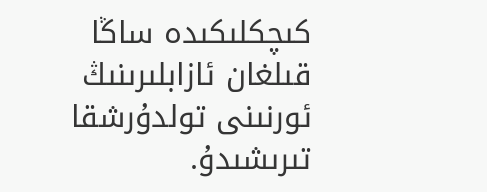كىچكلىكىدە ساڭا قىلغان ئازابلىرىنىڭ ئورنىنى تولدۇرشقا تىرىشىدۇ.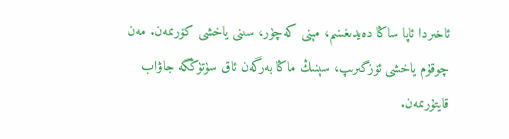ئاخىردا ئاپا ساڭا دەيدىغىنىم، مېنى كەچۈر، سىنى ياخشى كۆرىمەن. مەن چوقۇم ياخشى ئۆزگىرىپ، سېنىڭ ماڭا بەرگەن ئاق سۈتۈڭگە جاۋاب قايتۇرىمەن.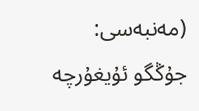(مەنبەسى: جۇڭگو ئۇيغۇرچە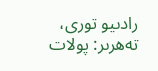رادىيو تورى، تەھرىر: پولات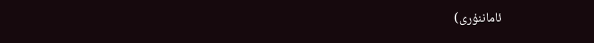ئاماننۇرى)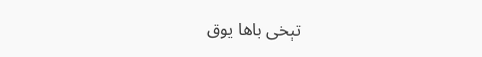تېخى باھا يوق